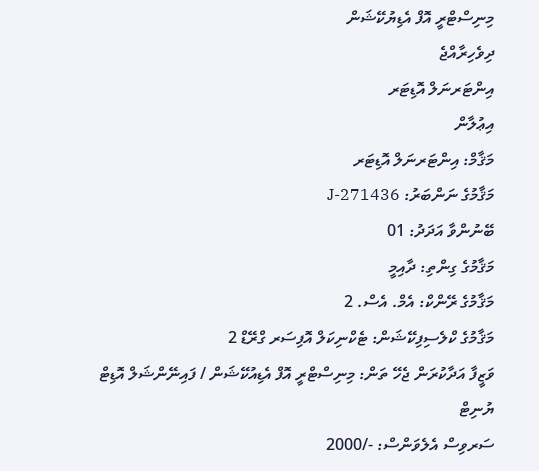މިނިސްޓްރީ އޮފް އެޑިޔުކޭޝަން
ދިވެހިރާއްޖެ
އިންޓަރނަލް އޮޑިޓަރ
އިޢުލާން
މަޤާމް: އިންޓަރނަލް އޮޑިޓަރ
މަޤާމުގެ ނަންބަރު: J-271436
ބޭނުންވާ އަދަދު: 01
މަޤާމުގެ ގިންތި: ދާއިމީ
މަޤާމުގެ ރޭންކް: އެމް. އެސް. 2
މަޤާމުގެ ކްލެސިފިކޭޝަން: ޓެކްނިކަލް އޮފިސަރ ގްރޭޑް 2
ވަޒީފާ އަދާކުރަން ޖެހޭ ތަން: މިނިސްޓްރީ އޮފް އެޑިއުކޭޝަން / ފައިނޭންޝަލް އޮޑިޓް ޔުނިޓް
ސަރވިސް އެލެވަންސް: -/2000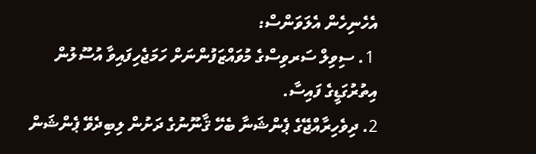އެހެނިހެން އެލަވަންސް:
 1. ސިވިލް ސަރވިސްގެ މުވައްޒަފުންނަށް ހަމަޖެހިފައިވާ އުސޫލުން އިތުރުގަޑީގެ ފައިސާ.
2. ދިވެހިރާއްޖޭގެ ޕެންޝަނާ ބެހޭ ޤާނޫނުގެ ދަށުން ލިބިދެވޭ ޕެންޝަން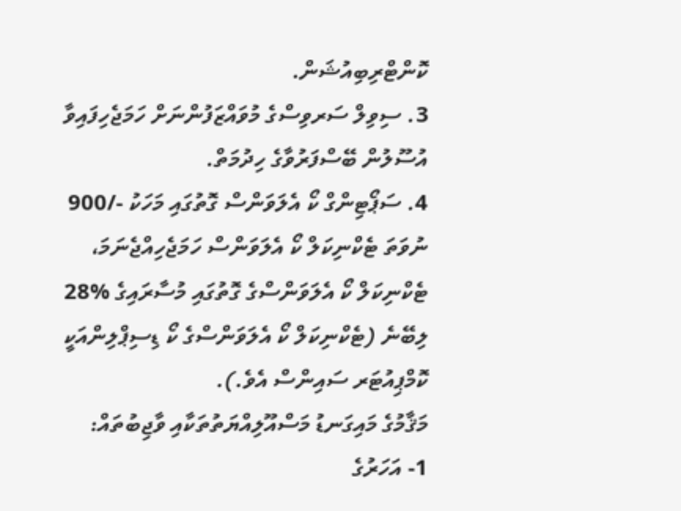ކޮންޓްރިބިއުޝަން.
3. ސިވިލް ސަރވިސްގެ މުވައްޒަފުންނަށް ހަމަޖެހިފައިވާ އުސޫލުން ބޭސްފަރުވާގެ ހިދުމަތް.
4. ސަޕޯޓިންގް ކޯ އެލަވަންސް ގޮތުގައި މަހަކު -/900 ނުވަތަ ޓެކްނިކަލް ކޯ އެލަވަންސް ހަމަޖެހިއްޖެނަމަ، ޓެކްނިކަލް ކޯ އެލަވަންސްގެ ގޮތުގައި މުސާރައިގެ %28 ލިބޭނެ (ޓެކްނިކަލް ކޯ އެލަވަންސްގެ ކޯ ޑިސިޕްލިންއަކީ ކޮމްޕިއުޓަރ ސައިންސް އެވެ.).
މަޤާމުގެ މައިގަނޑު މަސްއޫލިއްޔަތުތަކާއި ވާޖިބުތައް:
1- އަހަރުގެ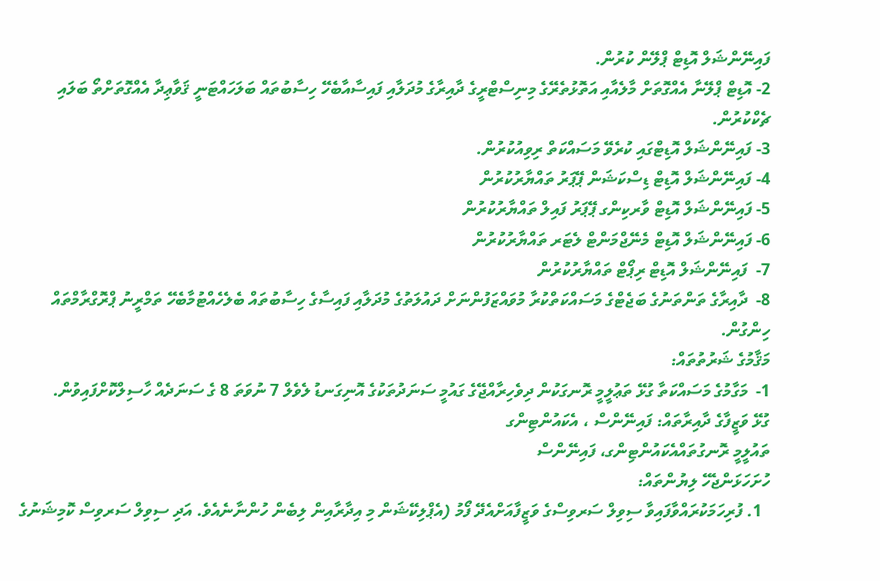ފައިނޭންޝަލް އޮޑިޓް ޕްލޭން ކުރުން.
2- އޮޑިޓް ޕްލޭނާ އެއްގޮތަށް މާލެއާއި އަތޮޅުތެރޭގެ މިނިސްޓްރީގެ ދާއިރާގެ މުދަލާއި ފައިސާއާބެހޭ ހިސާބުތައް ބަލަހައްޓަނީ ޤަވާޢިދާ އެއްގޮތަށްތޯ ބަލައި ޗެކްކުރުން.
3- ފައިނޭންޝަލް އޮޑިޓްގައި ކުރެވޭ މަސައްކަތް ރިވިއުކުރުން.
4- ފައިނޭންޝަލް އޮޑިޓް ޑިސްކަޝަން ޕޭޕަރު ތައްޔާރުކުރުން
5- ފައިނޭންޝަލް އޮޑިޓް ވާރކިންގ ޕޭޕަރު ފައިލް ތައްޔާރުކުރުން
6- ފައިނޭންޝަލް އޮޑިޓް މެނޭޖްމަންޓް ލެޓަރ ތައްޔާރުކުރުން
7-  ފައިނޭންޝަލް އޮޑިޓް ރިޕޯޓް ތައްޔާރުކުރުން
8-  ދާއިރާގެ ތަންތަނުގެ ބަޖެޓްގެ މަސައްކަތްކުރާ މުވައްޒަފުންނަށް ދައުލަތުގެ މުދަލާއި ފައިސާގެ ހިސާބުތައް ބެލެހެއްޓުމާބެހޭ ތަމްރީނު ޕްރޮގްރާމްތައް ހިންގުން.
މަޤާމުގެ ޝަރުތުތައް:
1-  މަގާމުގެ މަސައްކަތާ ގުޅޭ ތަޢުލީމީ ރޮނގަކުން ދިވެހިރާއްޖޭގެ ގައުމީ ސަނަދުތަކުގެ އޮނިގަނޑު ލެވެލް 7 ނުވަތަ 8 ގެ ސަނަދެއް ހާސިލްކޮށްފައިވުން.
ގުޅޭ ވަޒީފާގެ ދާއިރާތައް: ފައިނޭންސް ، އެކައުންޓިންގ
ތައުލީމީ ރޮނގުތައްއެކައުންޓިންގ، ފައިނޭންސް
ހުށަހަޅަންޖެހޭ ލިޔުންތައް:
  1. ފުރިހަމަކުރައްވާފައިވާ ސިވިލް ސަރވިސްގެ ވަޒީފާއަށްއެދޭ ފޯމު (އެޕްލިކޭޝަން މި އިދާރާއިން ލިބެން ހުންނާނެއެވެ. އަދި ސިވިލް ސަރވިސް ކޮމިޝަނުގެ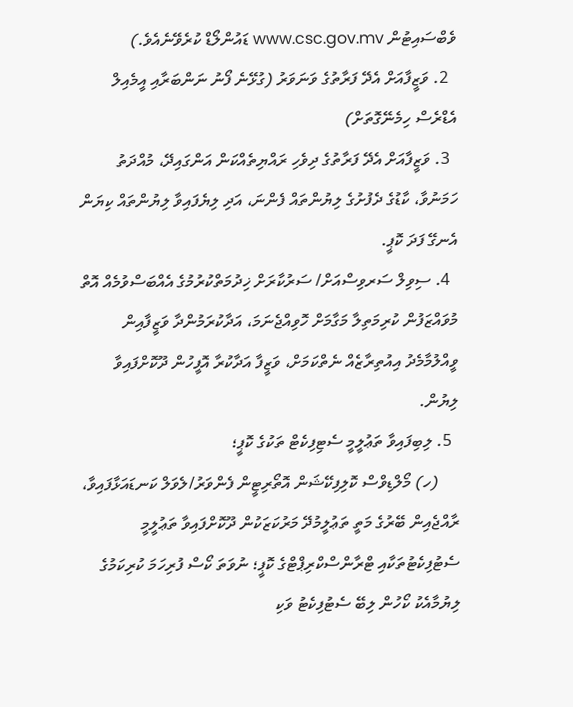ވެބްސައިޓުން www.csc.gov.mv ޑައުންލޯޑް ކުރެވޭނެއެވެ.)
  2. ވަޒީފާއަށް އެދޭ ފަރާތުގެ ވަނަވަރު (ގުޅޭނެ ފޯނު ނަންބަރާއި އީމެއިލް އެޑްރެސް ހިމެނޭގޮތަށް)
  3. ވަޒީފާއަށް އެދޭ ފަރާތުގެ ދިވެހި ރައްޔިތެއްކަން އަންގައިދޭ، މުއްދަތު ހަމަނުވާ، ކާޑުގެ ދެފުށުގެ ލިޔުންތައް ފެންނަ، އަދި ލިޔެފައިވާ ލިޔުންތައް ކިޔަން އެނގޭ ފަދަ ކޮޕީ.
  4. ސިވިލް ސަރވިސްއަށް/ ސަރުކާރަށް ޚިދުމަތްކުރުމުގެ އެއްބަސްވުމެއް އޮތް މުވައްޒަފުން ކުރިމަތިލާ މަގާމަށް ހޮވިއްޖެނަމަ، އަދާކުރަމުންދާ ވަޒީފާއިން ވީއްލުމާމެދު އިއުތިރާޒެއް ނެތްކަމަށް، ވަޒީފާ އަދާކުރާ އޮފީހުން ދޫކޮށްފައިވާ ލިޔުން.
  5. ލިބިފައިވާ ތަޢުލީމީ ސެޓިފިކެޓް ތަކުގެ ކޮޕީ؛
     (ހ) މޯލްޑިވްސް ކޮލިފިކޭޝަން އޮތޯރިޓީން ފެންވަރު/ލެވަލް ކަނޑައަޅާފައިވާ، ރާއްޖެއިން ބޭރުގެ މަތީ ތަޢުލީމުދޭ މަރުކަޒަކުން ދޫކޮށްފައިވާ ތަޢުލީމީ ސެޓުފިކެޓުތަކާއި ޓްރާންސްކްރިޕްޓްގެ ކޮޕީ؛ ނުވަތަ ކޯސް ފުރިހަމަ ކުރިކަމުގެ ލިޔުމާއެކު ކޯހުން ލިބޭ ސެޓުފިކެޓު ވަކި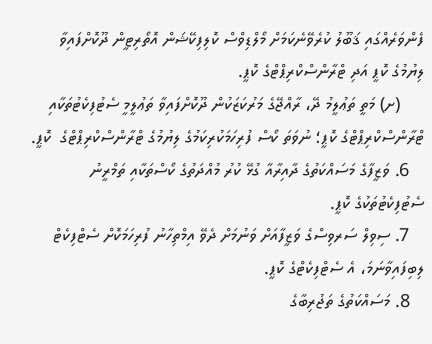ފެންވަރެއްގައި ޤަބޫލު ކުރެވޭނެކަމަށް މޯލްޑިވްސް ކޮލިފިކޭޝަން އޮތޯރިޓީން ދޫކޮށްފައިވާ ލިޔުމުގެ ކޮޕީ އަދި ޓްރާންސްކްރިޕްޓްގެ ކޮޕީ.
     (ށ) މަތީ ތަޢުލީމު ދޭ، ރާއްޖޭގެ މަރުކަޒަކުން ދޫކޮށްފައިވާ ތަޢުލީމީ ސެޓުފިކެޓުތަކާއި ޓްރާންސްކްރިޕްޓްގެ ކޮޕީ؛ ނުވަތަ ކޯސް ފުރިހަމަކުރިކަމުގެ ލިޔުމުގެ ޓްރާންސްކްރިޕްޓްގެ  ކޮޕީ.
   6. ވަޒީފާގެ މަސައްކަތުގެ ދާއިރާއާ ގުޅޭ ކުރު މުއްދަތުގެ ކޯސްތަކާއި ތަމްރީނު ސެޓުފިކެޓުތަކުގެ ކޮޕީ.
   7. ސިވިލް ސަރވިސްގެ ވަޒީފާއަށް ވަނުމަށް ދެވޭ އިމްތިހާނު ފުރިހަމަކޮށް ސެޓްފިކެޓް ލިބިފައިވާނަމަ، އެ ސެޓްފިކެޓްގެ ކޮޕީ.
   8. މަސައްކަތުގެ ތަޖުރިބާގެ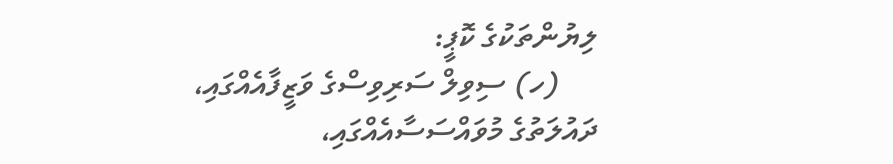ލިޔުންތަކުގެ ކޮޕީ:
     (ހ) ސިވިލް ސަރިވިސްގެ ވަޒީފާއެއްގައި، ދައުލަތުގެ މުވައްސަސާއެއްގައި،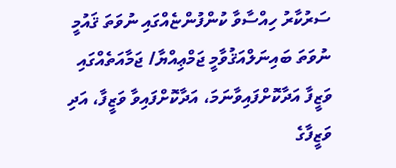ސަރުކާރު ހިއްސާވާ ކުންފުންޏެއްގައި ނުވަތަ ޤައުމީ ނުވަތަ ބައިނަލްއަޤުވާމީ ޖަމްޢިއްޔާ/ ޖަމާއަތެއްގައި ވަޒީފާ އަދާކޮށްފައިވާނަމަ، އަދާކޮށްފައިވާ ވަޒީފާ، އަދި ވަޒީފާގެ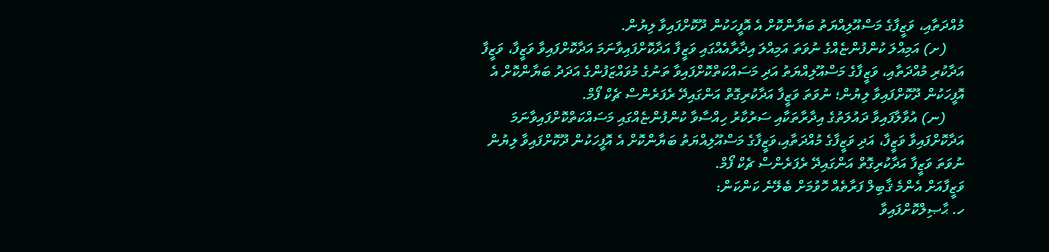މުއްދަތާއި، ވަޒީފާގެ މަސްއޫލިއްޔަތު ބަޔާންކޮށް އެ އޮފީހަކުން ދޫކޮށްފައިވާ ލިޔުން.
     (ށ) އަމިއްލަ ކުންފުންޏެއްގެ ނުވަތަ އަމިއްލަ އިދާރާއެއްގައި ވަޒީފާ އަދާކޮށްފައިވާނަމަ އަދާކޮށްފައިވާ ވަޒީފާ، ވަޒީފާ އަދާކުރި މުއްދަތާއި، ވަޒީފާގެ މަސްއޫލިއްޔަތު އަދި މަސައްކަތްކޮށްފައިވާ ތަނުގެ މުވައްޒަފުންގެ އަދަދު ބަޔާންކޮށް އެ އޮފީހަކުން ދޫކޮށްފައިވާ ލިޔުން؛ ނުވަތަ ވަޒީފާ އަދާކުރިގޮތް އަންގައިދޭ ރެފަރެންސް ޗެކް ފޯމް.
     (ނ) އުވާލާފައިވާ ދައުލަތުގެ އިދާރާތަކާއި ސަރުކާރު ހިއްސާވާ ކުންފުންޏެއްގައި މަސައްކަތްކޮށްފައިވާނަމަ އަދާކޮށްފައިވާ ވަޒީފާ، އަދި ވަޒީފާގެ މުއްދަތާއި،ވަޒީފާގެ މަސްއޫލިއްޔަތު ބަޔާންކޮށް އެ އޮފީހަކުން ދޫކޮށްފައިވާ ލިޔުން ނުވަތަ ވަޒީފާ އަދާކުރިގޮތް އަންގައިދޭ ރެފަރެންސް ޗެކް ފޯމް.
ވަޒީފާއަށް އެންމެ ޤާބިލް ފަރާތެއް ހޮވުމަށް ބެލޭނެ ކަންކަން:
ހ. ޙާޞިލްކޮށްފައިވާ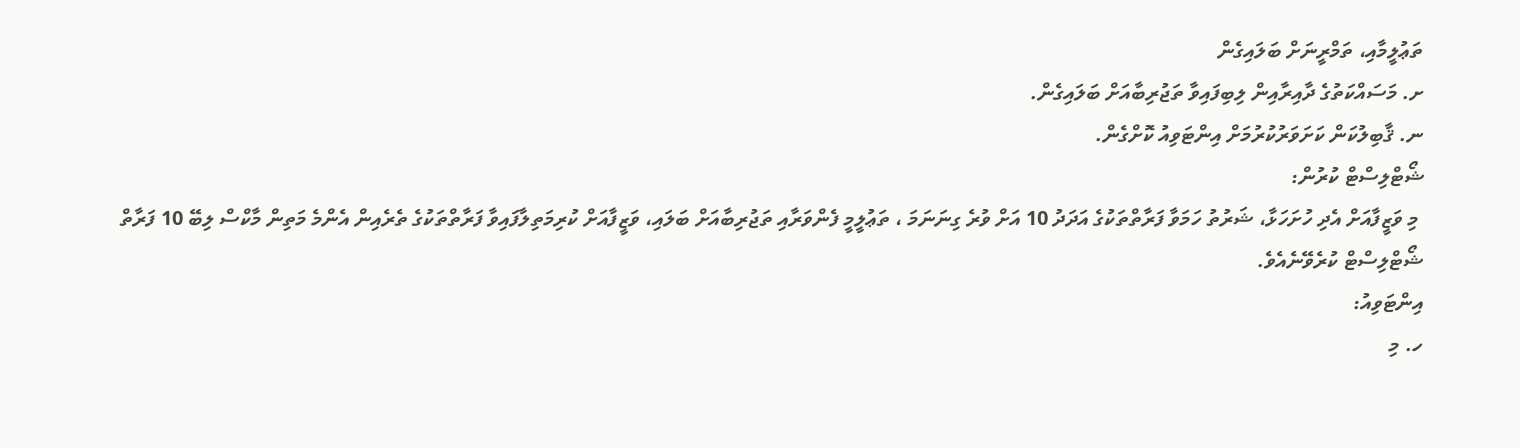ތަޢުލީމާއި، ތަމްރީނަށް ބަލައިގެން
ށ. މަސައްކަތުގެ ދާއިރާއިން ލިބިފައިވާ ތަޖުރިބާއަށް ބަލައިގެން.
ނ. ޤާބިލުކަން ކަށަވަރުކުރުމަށް އިންޓަވިއު ކޮށްގެން.
ޝޯޓްލިސްޓް ކުރުން:
 މި ވަޒީފާއަށް އެދި ހުށަހަޅާ، ޝަރުތު ހަމަވާ ފަރާތްތަކުގެ އަދަދު 10 އަށް ވުރެ ގިނަނަމަ ، ތަޢުލީމީ ފެންވަރާއި ތަޖުރިބާއަށް ބަލައި، ވަޒީފާއަށް ކުރިމަތިލާފައިވާ ފަރާތްތަކުގެ ތެރެއިން އެންމެ މަތިން މާކްސް ލިބޭ 10 ފަރާތް ޝޯޓްލިސްޓް ކުރެވޭނެއެވެ.
އިންޓަވިއު:
ހ. މި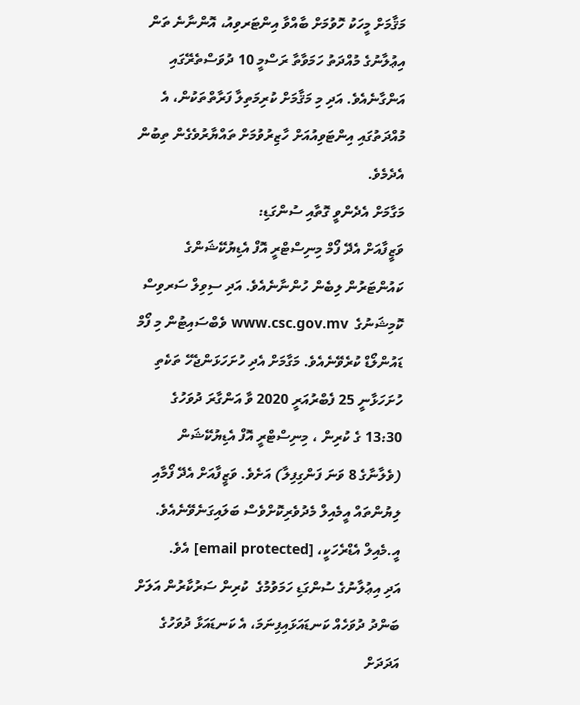މަޤާމަށް މީހަކު ހޮވުމަށް ބާއްވާ އިންޓަރވިއު، އޮންނާނެ ތަން އިޢުލާނުގެ މުއްދަތު ހަމަވާތާ ރަސްމީ 10 ދުވަސްތެރޭގައި އަންގާނެއެވެ. އަދި މި މަޤާމަށް ކުރިމަތިލާ ފަރާތްތަކުން، އެ މުއްދަތުގައި އިންޓަވިއުއަށް ހާޒިރުވުމަށް ތައްޔާރުވެގެން ތިބުން އެދެމެވެ.
މަގާމަށް އެދެންވީ ގޮތާއި ސުންގަޑި:
ވަޒީފާއަށް އެދޭ ފޯމް މިނިސްޓްރީ އޮފް އެޑިޔުކޭޝަންގެ ކައުންޓަރުން ލިބެން ހުންނާނެއެވެ. އަދި ސިވިލް ސަރވިސް ކޮމިޝަނުގެ  www.csc.gov.mv ވެބްސައިޓުން މި ފޯމް ޑައުންލޯޑް ކުރެވޭނެއެވެ. މަގާމަށް އެދި ހުށަހަޅަންޖެހޭ ތަކެތި ހުށަހަޅާނީ 25 ފެބްރުއަރީ 2020 ވާ އަންގާރަ ދުވަހުގެ 13:30 ގެ ކުރިން ، މިނިސްޓްރީ އޮފް އެޑިޔުކޭޝަން (ވެލާނާގެ 8 ވަނަ ފަންގިފިލާ) އަށެވެ. ވަޒީފާއަށް އެދޭ ފޯމާއި ލިޔުންތައް އީމެއިލް މެދުވެރިކޮށްވެސް ބަލައިގަނެވޭނެއެވެ. އީ.މެއިލް އެޑްރެހަކީ، [email protected] އެވެ.
އަދި އިޢުލާނުގެ ސުންގަޑި ހަމަވުމުގެ  ކުރިން ސަރުކާރުން އަލަށް ބަންދު ދުވަހެއް ކަނޑައަޅައިފިނަމަ، އެ ކަނޑައަޅާ ދުވަހުގެ އަދަދަށް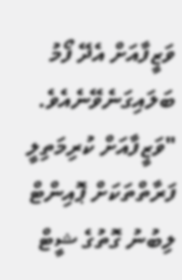ވަޒީފާއަށް އެދޭ ފޯމު ބަލައިގަނެވޭނެއެވެ.
"ވަޒީފާއަށް ކުރިމަތިލީ ފަރާތްތަކަށް ޕޮއިންޓް ލިބުނު ގޮތުގެ ޝީޓް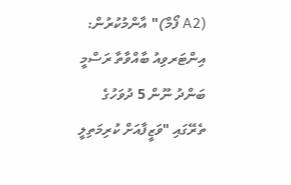(A2 ފޯމް)" އާންމުކުރުން:
އިންޓަރވިއު ބާއްވާތާ ރަސްމީ ބަންދު ނޫން 5 ދުވަހުގެ ތެރޭގައި "ވަޒީފާއަށް ކުރިމަތިލީ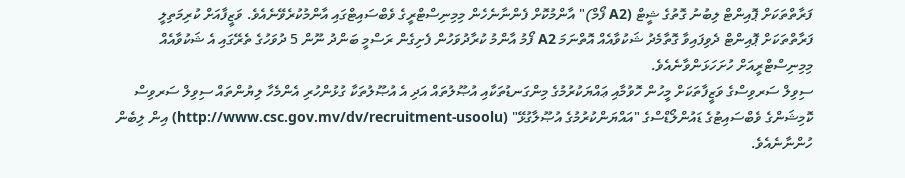ފަރާތްތަކަށް ޕޮއިންޓް ލިބުނު ގޮތުގެ ޝީޓް (A2 ފޯމް)" އާންމުކޮށް ފެންނާނެހެން މިމިނިސްޓްރީގެ ވެބްސައިޓްގައި އާންމުކުރެވޭނެއެވެ. ވަޒީފާއަށް ކުރިމަތިލީ ފަރާތްތަކަށް ޕޮއިންޓް ދެވިފައިވާ ގޮތާމެދު ޝަކުވާއެއް އޮތްނަމަ A2 ފޯމު އާންމު ކުރާދުވަހުން ފެށިގެން ރަސްމީ ބަންދު ނޫން 5 ދުވަހުގެ ތެރޭގައި އެ ޝަކުވާއެއް މިމިނިސްޓްރީއަށް ހުށަހަޅަންވާނެއެވެ.
ސިވިލް ސަރވިސްގެ ވަޒީފާތަކަށް މީހުން ހޮވުމާއި ޢައްޔަކުރުމުގެ މިންގަނޑުތަކާއި އުޞޫލުތައް އަދި އެ އުޞޫލުތަކާ ގުޅުންހުރި އެންމެހާ ލިޔުންތައް ސިވިލް ސަރވިސް ކޮމިޝަންގެ ވެބްސައިޓުގެ ޑައުންލޯޑްސްގެ "އައްޔަންކުރުމުގެ އުޞޫލާގުޅޭ" (http://www.csc.gov.mv/dv/recruitment-usoolu) އިން ލިބެން ހުންނާނެއެވެ.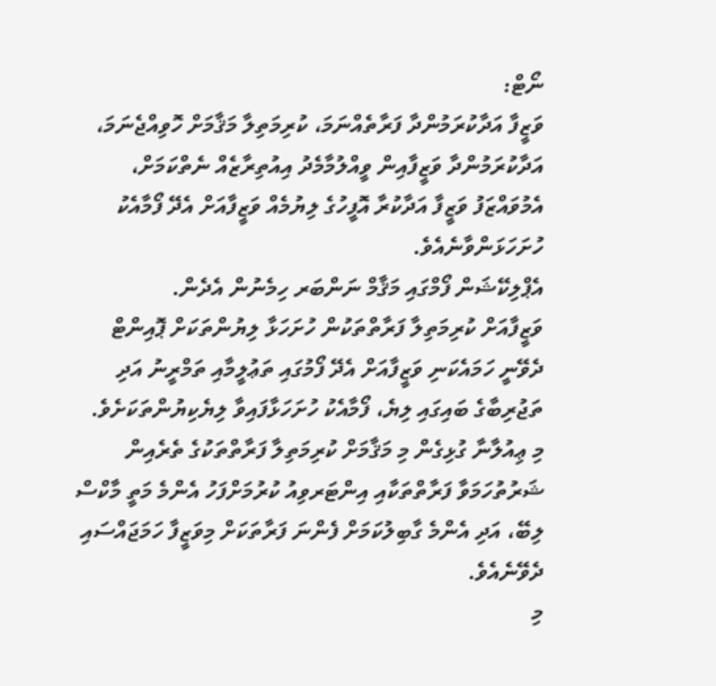ނޯޓް:
ވަޒީފާ އަދާކުރަމުންދާ ފަރާތެއްނަމަ، ކުރިމަތިލާ މަޤާމަށް ހޮވިއްޖެނަމަ، އަދާކުރަމުންދާ ވަޒީފާއިން ވީއްލުމާމެދު އިއުތިރާޒެއް ނެތްކަމަށް، އެމުވައްޒަފު ވަޒީފާ އަދާކުރާ އޮފީހުގެ ލިޔުމެއް ވަޒީފާއަށް އެދޭ ފޯމާއެކު ހުށަހަޅަންވާނެއެވެ.
އެޕްލިކޭޝަން ފޯމްގައި މަޤާމް ނަންބަރ ހިމެނުން އެދެން.
ވަޒީފާއަށް ކުރިމަތިލާ ފަރާތްތަކުން ހުށަހަޅާ ލިޔުންތަކަށް ޕޮއިންޓް ދެވޭނީ ހަމައެކަނި ވަޒީފާއަށް އެދޭ ފޯމުގައި ތަޢުލީމާއި ތަމްރީނު އަދި ތަޖުރިބާގެ ބައިގައި ލިޔެ، ފޯމާއެކު ހުށަހަޅާފައިވާ ލިޔެކިޔުންތަކަށެވެ.
މި ޢިއުލާނާ ގުޅިގެން މި މަޤާމަށް ކުރިމަތިލާ ފަރާތްތަކުގެ ތެރެއިން ޝަރުތުހަމަވާ ފަރާތްތަކާއި އިންޓަރވިއު ކުރުމަށްފަހު އެންމެ މަތީ މާކްސް ލިބޭ، އަދި އެންމެ ގާބިލުކަމަށް ފެންނަ ފަރާތަކަށް މިވަޒީފާ ހަމަޖައްސައި ދެވޭނެއެވެ.
މި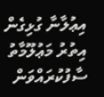އިޢުލާނާ ގުޅިގެން އިތުރު މަޢުލޫމާތު ސާފުކުރައްވަން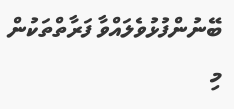ބޭނުންފުޅުވެލައްވާ ފަރާތްތަކުން މި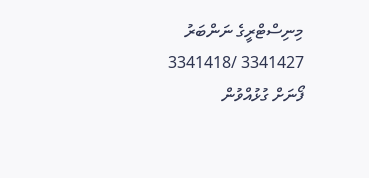މިނިސްޓްރީގެ ނަންބަރު 3341427 /3341418  ފޯނަށް ގުޅުއްވުން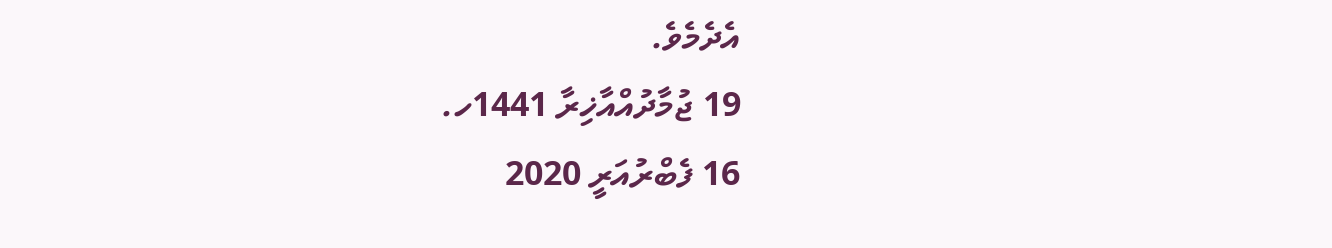އެދެމެވެ.
19 ޖުމާދުއްއާޚިރާ 1441ހ.
16 ފެބްރުއަރީ 2020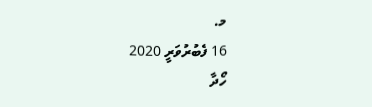މ.
16 ފެބުރުވަރީ 2020
ހޯދާ